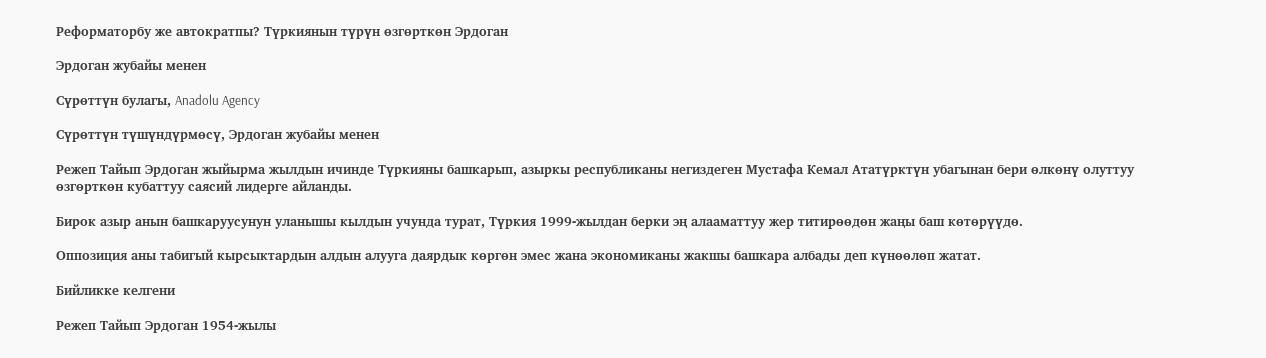Реформаторбу же автократпы? Түркиянын түрүн өзгөрткөн Эрдоган

Эрдоган жубайы менен

Сүрөттүн булагы, Anadolu Agency

Сүрөттүн түшүндүрмөсү, Эрдоган жубайы менен

Режеп Тайып Эрдоган жыйырма жылдын ичинде Түркияны башкарып, азыркы республиканы негиздеген Мустафа Кемал Ататүрктүн убагынан бери өлкөнү олуттуу өзгөрткөн кубаттуу саясий лидерге айланды.

Бирок азыр анын башкаруусунун уланышы кылдын учунда турат, Түркия 1999-жылдан берки эң алааматтуу жер титирөөдөн жаңы баш көтөрүүдө.

Оппозиция аны табигый кырсыктардын алдын алууга даярдык көргөн эмес жана экономиканы жакшы башкара албады деп күнөөлөп жатат.

Бийликке келгени

Режеп Тайып Эрдоган 1954-жылы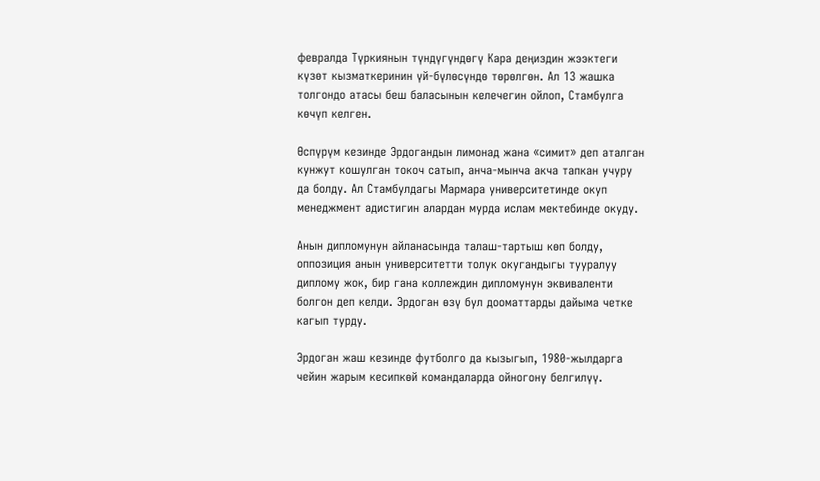февралда Түркиянын түндүгүндөгү Кара деңиздин жээктеги күзөт кызматкеринин үй-бүлөсүндө төрөлгөн. Ал 13 жашка толгондо атасы беш баласынын келечегин ойлоп, Стамбулга көчүп келген.

Өспүрүм кезинде Эрдогандын лимонад жана «симит» деп аталган кунжут кошулган токоч сатып, анча-мынча акча тапкан учуру да болду. Ал Стамбулдагы Мармара университетинде окуп менеджмент адистигин алардан мурда ислам мектебинде окуду.

Анын дипломунун айланасында талаш-тартыш көп болду, оппозиция анын университетти толук окугандыгы тууралуу диплому жок, бир гана коллеждин дипломунун эквиваленти болгон деп келди. Эрдоган өзү бул дооматтарды дайыма четке кагып турду.

Эрдоган жаш кезинде футболго да кызыгып, 1980-жылдарга чейин жарым кесипкөй командаларда ойногону белгилүү.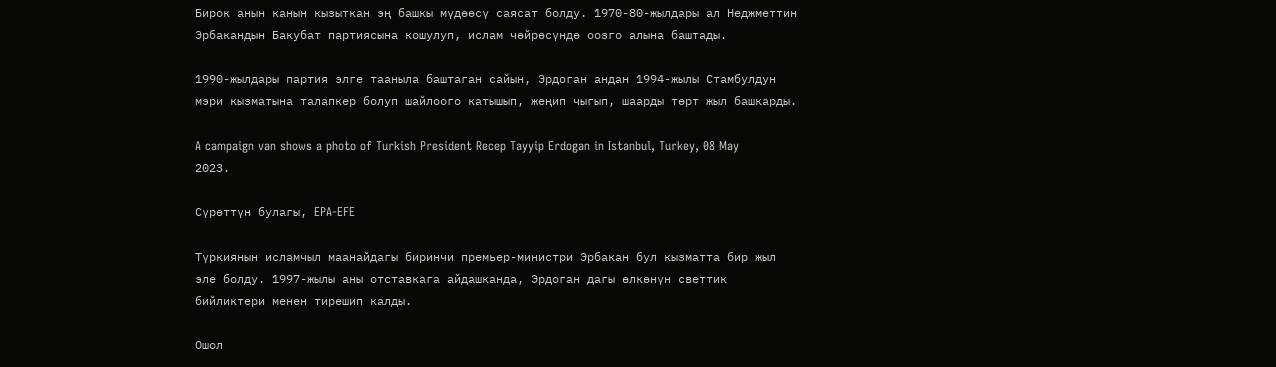Бирок анын канын кызыткан эң башкы мүдөөсү саясат болду. 1970-80-жылдары ал Неджметтин Эрбакандын Бакубат партиясына кошулуп, ислам чөйрөсүндө оозго алына баштады.

1990-жылдары партия элге тааныла баштаган сайын, Эрдоган андан 1994-жылы Стамбулдун мэри кызматына талапкер болуп шайлоого катышып, жеңип чыгып, шаарды төрт жыл башкарды.

A campaign van shows a photo of Turkish President Recep Tayyip Erdogan in Istanbul, Turkey, 08 May 2023.

Сүрөттүн булагы, EPA-EFE

Түркиянын исламчыл маанайдагы биринчи премьер-министри Эрбакан бул кызматта бир жыл эле болду. 1997-жылы аны отставкага айдашканда, Эрдоган дагы өлкөнүн светтик бийликтери менен тирешип калды.

Ошол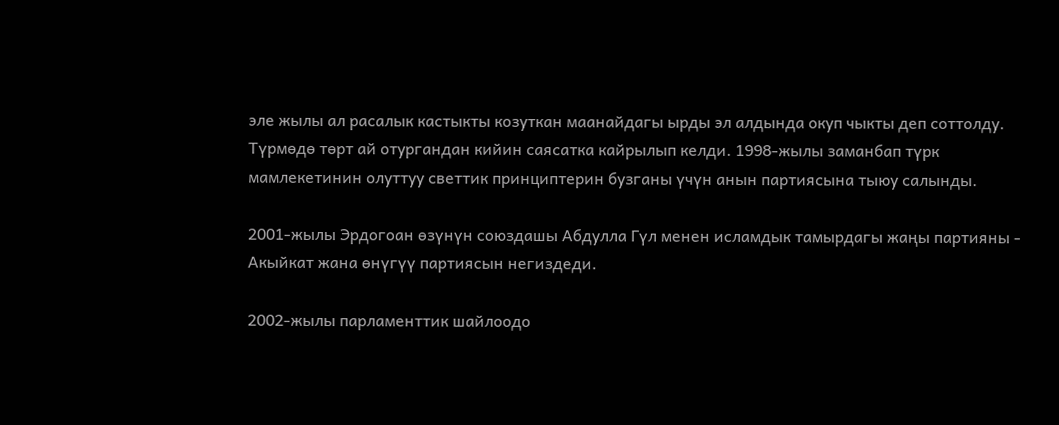эле жылы ал расалык кастыкты козуткан маанайдагы ырды эл алдында окуп чыкты деп соттолду. Түрмөдө төрт ай отургандан кийин саясатка кайрылып келди. 1998-жылы заманбап түрк мамлекетинин олуттуу светтик принциптерин бузганы үчүн анын партиясына тыюу салынды.

2001-жылы Эрдогоан өзүнүн союздашы Абдулла Гүл менен исламдык тамырдагы жаңы партияны - Акыйкат жана өнүгүү партиясын негиздеди.

2002-жылы парламенттик шайлоодо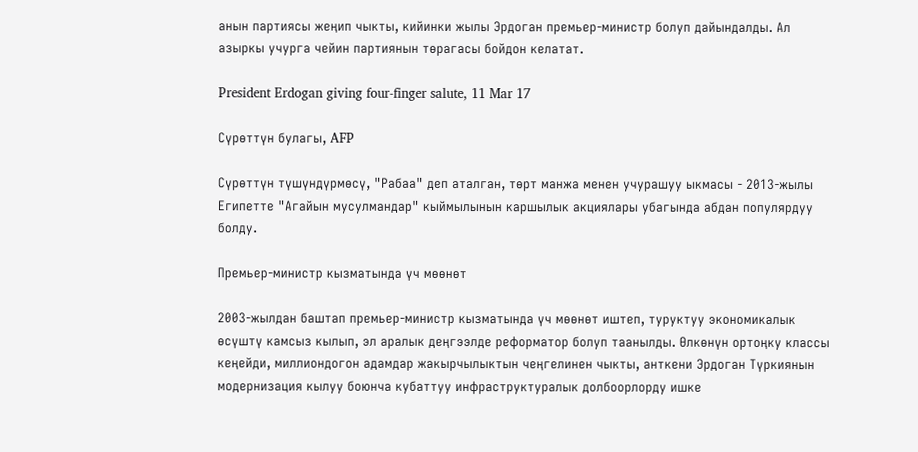анын партиясы жеңип чыкты, кийинки жылы Эрдоган премьер-министр болуп дайындалды. Ал азыркы учурга чейин партиянын төрагасы бойдон келатат.

President Erdogan giving four-finger salute, 11 Mar 17

Сүрөттүн булагы, AFP

Сүрөттүн түшүндүрмөсү, "Рабаа" деп аталган, төрт манжа менен учурашуу ыкмасы - 2013-жылы Египетте "Агайын мусулмандар" кыймылынын каршылык акциялары убагында абдан популярдуу болду.

Премьер-министр кызматында үч мөөнөт

2003-жылдан баштап премьер-министр кызматында үч мөөнөт иштеп, туруктуу экономикалык өсүштү камсыз кылып, эл аралык деңгээлде реформатор болуп таанылды. Өлкөнүн ортоңку классы кеңейди, миллиондогон адамдар жакырчылыктын чеңгелинен чыкты, анткени Эрдоган Түркиянын модернизация кылуу боюнча кубаттуу инфраструктуралык долбоорлорду ишке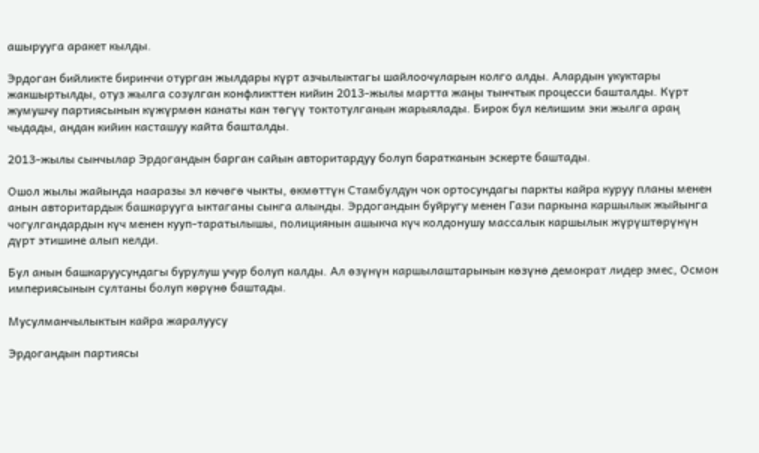ашырууга аракет кылды.

Эрдоган бийликте биринчи отурган жылдары күрт азчылыктагы шайлоочуларын колго алды. Алардын укуктары жакшыртылды, отуз жылга созулган конфликттен кийин 2013-жылы мартта жаңы тынчтык процесси башталды. Күрт жумушчу партиясынын күжүрмөн канаты кан төгүү токтотулганын жарыялады. Бирок бул келишим эки жылга араң чыдады, андан кийин касташуу кайта башталды.

2013-жылы сынчылар Эрдогандын барган сайын авторитардуу болуп баратканын эскерте баштады.

Ошол жылы жайында нааразы эл көчөгө чыкты, өкмөттүн Стамбулдун чок ортосундагы паркты кайра куруу планы менен анын авторитардык башкарууга ыктаганы сынга алынды. Эрдогандын буйругу менен Гази паркына каршылык жыйынга чогулгандардын күч менен кууп-таратылышы, полициянын ашыкча күч колдонушу массалык каршылык жүрүштөрүнүн дүрт этишине алып келди.

Бул анын башкаруусундагы бурулуш учур болуп калды. Ал өзүнүн каршылаштарынын көзүнө демократ лидер эмес, Осмон империясынын султаны болуп көрүнө баштады.

Мусулманчылыктын кайра жаралуусу

Эрдогандын партиясы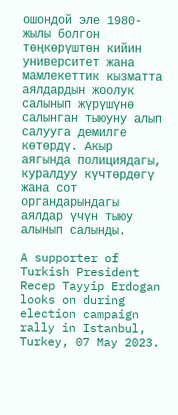ошондой эле 1980-жылы болгон төңкөрүштөн кийин университет жана мамлекеттик кызматта аялдардын жоолук салынып жүрүшүнө салынган тыюуну алып салууга демилге көтөрдү. Акыр аягында полициядагы, куралдуу күчтөрдөгү жана сот органдарындагы аялдар үчүн тыюу алынып салынды.

A supporter of Turkish President Recep Tayyip Erdogan looks on during election campaign rally in Istanbul, Turkey, 07 May 2023.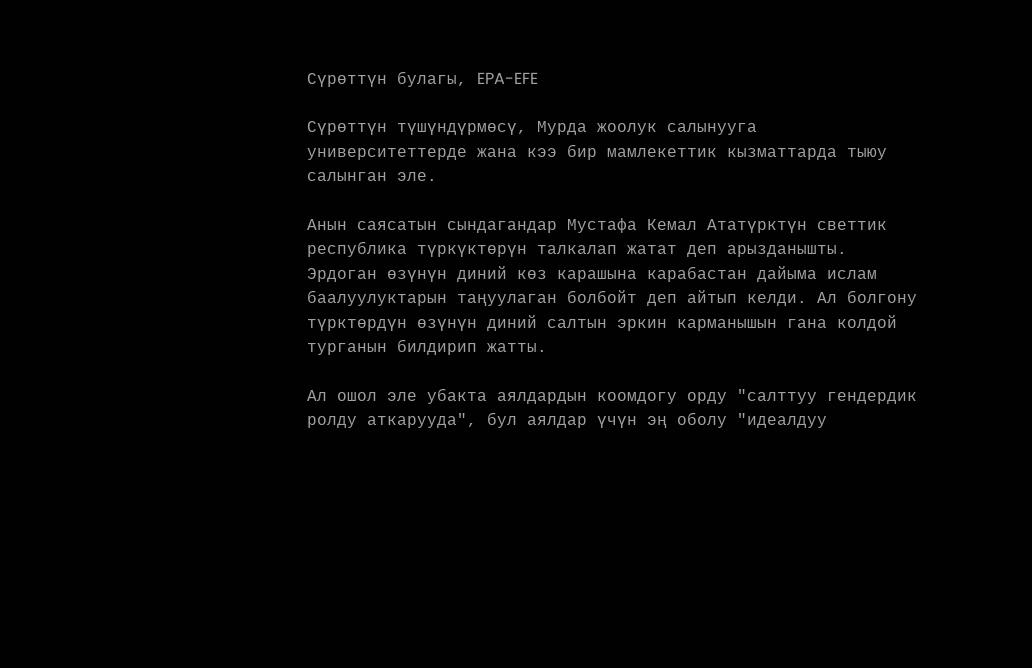Сүрөттүн булагы, EPA-EFE

Сүрөттүн түшүндүрмөсү, Мурда жоолук салынууга университеттерде жана кээ бир мамлекеттик кызматтарда тыюу салынган эле.

Анын саясатын сындагандар Мустафа Кемал Ататүрктүн светтик республика түркүктөрүн талкалап жатат деп арызданышты. Эрдоган өзүнүн диний көз карашына карабастан дайыма ислам баалуулуктарын таңуулаган болбойт деп айтып келди. Ал болгону түрктөрдүн өзүнүн диний салтын эркин карманышын гана колдой турганын билдирип жатты.

Ал ошол эле убакта аялдардын коомдогу орду "салттуу гендердик ролду аткарууда", бул аялдар үчүн эң оболу "идеалдуу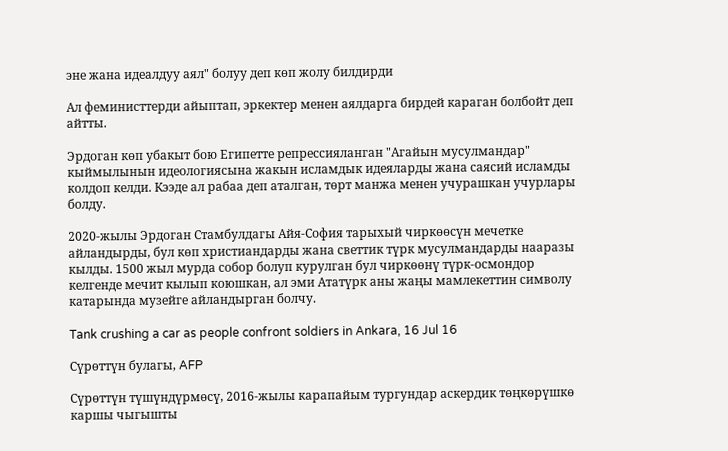эне жана идеалдуу аял" болуу деп көп жолу билдирди

Ал феминисттерди айыптап, эркектер менен аялдарга бирдей караган болбойт деп айтты.

Эрдоган көп убакыт бою Египетте репрессияланган "Агайын мусулмандар" кыймылынын идеологиясына жакын исламдык идеяларды жана саясий исламды колдоп келди. Кээде ал рабаа деп аталган, төрт манжа менен учурашкан учурлары болду.

2020-жылы Эрдоган Стамбулдагы Айя-София тарыхый чиркөөсүн мечетке айландырды, бул көп христиандарды жана светтик түрк мусулмандарды нааразы кылды. 1500 жыл мурда собор болуп курулган бул чиркөөнү түрк-осмондор келгенде мечит кылып коюшкан, ал эми Ататүрк аны жаңы мамлекеттин символу катарында музейге айландырган болчу.

Tank crushing a car as people confront soldiers in Ankara, 16 Jul 16

Сүрөттүн булагы, AFP

Сүрөттүн түшүндүрмөсү, 2016-жылы карапайым тургундар аскердик төңкөрүшкө каршы чыгышты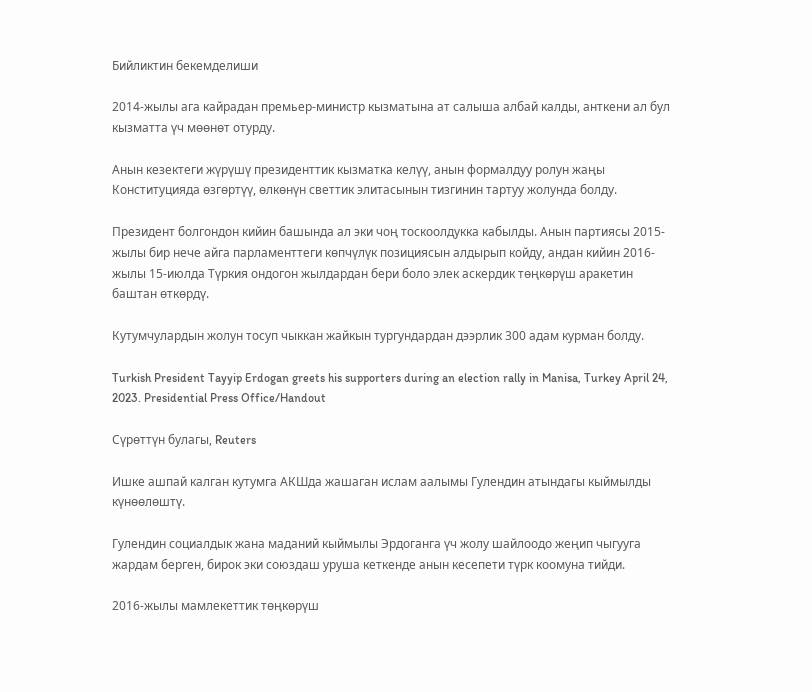Бийликтин бекемделиши

2014-жылы ага кайрадан премьер-министр кызматына ат салыша албай калды, анткени ал бул кызматта үч мөөнөт отурду.

Анын кезектеги жүрүшү президенттик кызматка келүү, анын формалдуу ролун жаңы Конституцияда өзгөртүү, өлкөнүн светтик элитасынын тизгинин тартуу жолунда болду.

Президент болгондон кийин башында ал эки чоң тоскоолдукка кабылды. Анын партиясы 2015-жылы бир нече айга парламенттеги көпчүлүк позициясын алдырып койду, андан кийин 2016-жылы 15-июлда Түркия ондогон жылдардан бери боло элек аскердик төңкөрүш аракетин баштан өткөрдү.

Кутумчулардын жолун тосуп чыккан жайкын тургундардан дээрлик 300 адам курман болду.

Turkish President Tayyip Erdogan greets his supporters during an election rally in Manisa, Turkey April 24, 2023. Presidential Press Office/Handout

Сүрөттүн булагы, Reuters

Ишке ашпай калган кутумга АКШда жашаган ислам аалымы Гулендин атындагы кыймылды күнөөлөштү.

Гулендин социалдык жана маданий кыймылы Эрдоганга үч жолу шайлоодо жеңип чыгууга жардам берген, бирок эки союздаш уруша кеткенде анын кесепети түрк коомуна тийди.

2016-жылы мамлекеттик төңкөрүш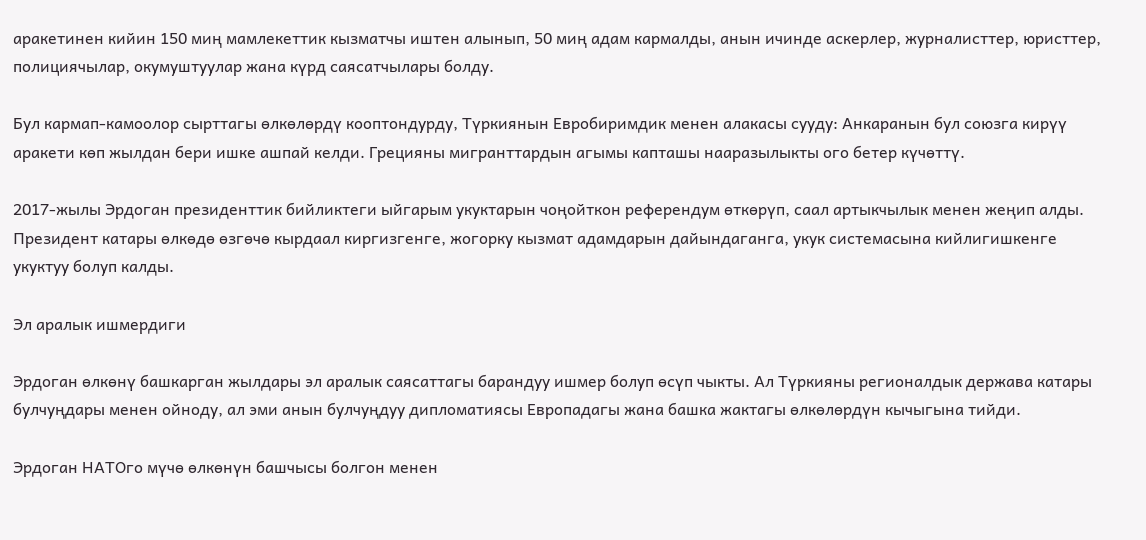аракетинен кийин 150 миң мамлекеттик кызматчы иштен алынып, 50 миң адам кармалды, анын ичинде аскерлер, журналисттер, юристтер, полициячылар, окумуштуулар жана күрд саясатчылары болду.

Бул кармап-камоолор сырттагы өлкөлөрдү кооптондурду, Түркиянын Евробиримдик менен алакасы сууду: Анкаранын бул союзга кирүү аракети көп жылдан бери ишке ашпай келди. Грецияны мигранттардын агымы капташы нааразылыкты ого бетер күчөттү.

2017-жылы Эрдоган президенттик бийликтеги ыйгарым укуктарын чоңойткон референдум өткөрүп, саал артыкчылык менен жеңип алды. Президент катары өлкөдө өзгөчө кырдаал киргизгенге, жогорку кызмат адамдарын дайындаганга, укук системасына кийлигишкенге укуктуу болуп калды.

Эл аралык ишмердиги

Эрдоган өлкөнү башкарган жылдары эл аралык саясаттагы барандуу ишмер болуп өсүп чыкты. Ал Түркияны регионалдык держава катары булчуңдары менен ойноду, ал эми анын булчуңдуу дипломатиясы Европадагы жана башка жактагы өлкөлөрдүн кычыгына тийди.

Эрдоган НАТОго мүчө өлкөнүн башчысы болгон менен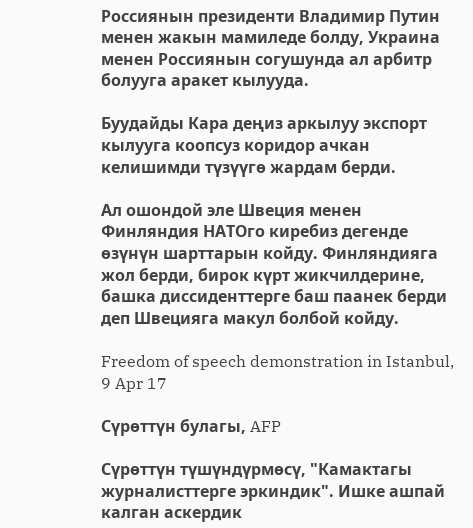Россиянын президенти Владимир Путин менен жакын мамиледе болду, Украина менен Россиянын согушунда ал арбитр болууга аракет кылууда.

Буудайды Кара деңиз аркылуу экспорт кылууга коопсуз коридор ачкан келишимди түзүүгө жардам берди.

Ал ошондой эле Швеция менен Финляндия НАТОго киребиз дегенде өзүнүн шарттарын койду. Финляндияга жол берди, бирок күрт жикчилдерине, башка диссиденттерге баш паанек берди деп Швецияга макул болбой койду.

Freedom of speech demonstration in Istanbul, 9 Apr 17

Сүрөттүн булагы, AFP

Сүрөттүн түшүндүрмөсү, "Камактагы журналисттерге эркиндик". Ишке ашпай калган аскердик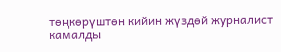төңкөрүштөн кийин жүздөй журналист камалды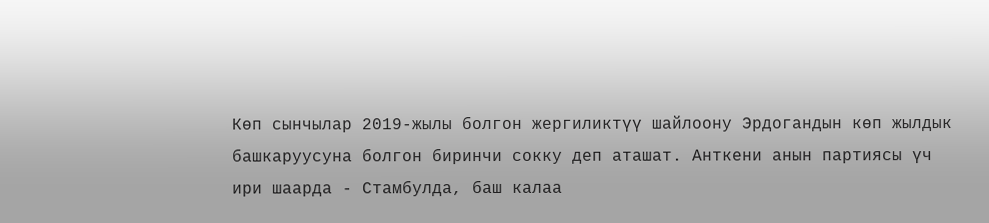Көп сынчылар 2019-жылы болгон жергиликтүү шайлоону Эрдогандын көп жылдык башкаруусуна болгон биринчи сокку деп аташат. Анткени анын партиясы үч ири шаарда - Стамбулда, баш калаа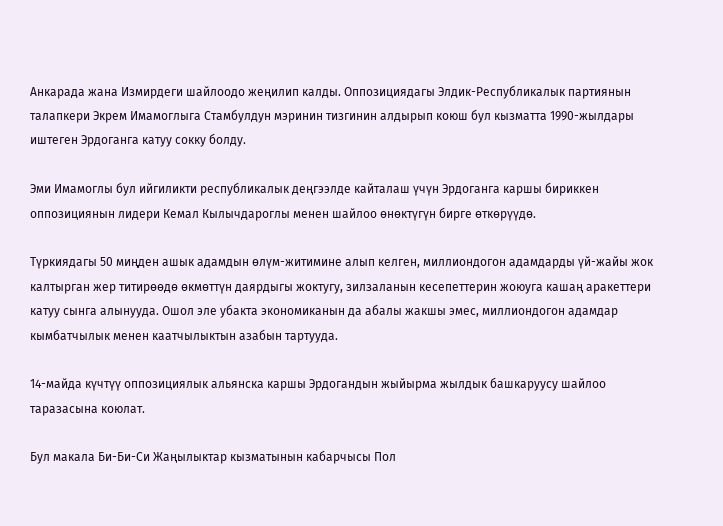Анкарада жана Измирдеги шайлоодо жеңилип калды. Оппозициядагы Элдик-Республикалык партиянын талапкери Экрем Имамоглыга Стамбулдун мэринин тизгинин алдырып коюш бул кызматта 1990-жылдары иштеген Эрдоганга катуу сокку болду.

Эми Имамоглы бул ийгиликти республикалык деңгээлде кайталаш үчүн Эрдоганга каршы бириккен оппозициянын лидери Кемал Кылычдароглы менен шайлоо өнөктүгүн бирге өткөрүүдө.

Түркиядагы 50 миңден ашык адамдын өлүм-житимине алып келген, миллиондогон адамдарды үй-жайы жок калтырган жер титирөөдө өкмөттүн даярдыгы жоктугу, зилзаланын кесепеттерин жоюуга кашаң аракеттери катуу сынга алынууда. Ошол эле убакта экономиканын да абалы жакшы эмес, миллиондогон адамдар кымбатчылык менен каатчылыктын азабын тартууда.

14-майда күчтүү оппозициялык альянска каршы Эрдогандын жыйырма жылдык башкаруусу шайлоо таразасына коюлат.

Бул макала Би-Би-Си Жаңылыктар кызматынын кабарчысы Пол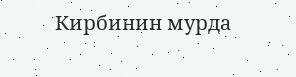Кирбинин мурда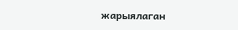жарыялаган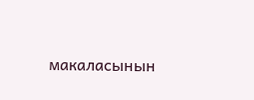макаласынын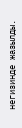негизинде жазылды.